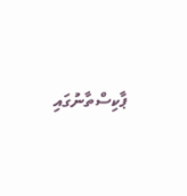ޕާކިސްތާނުގައި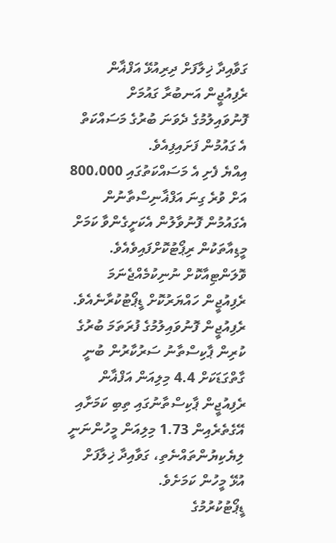ގަވާއިދާ ޚިލާފަށް ދިރިއުޅޭ އަފްޣާން ރެފިއުޖީން އަނބުރާ ގައުމަށް ފޮނުވައިލުމުގެ ދެވަނަ ބުރުގެ މަސައްކަތް އެ ގައުމުން ފަށައިފިއެވެ.
އިއްޔެ ފެށި އެ މަސައްކަތުގައި 800،000 އަށް ވުރެ ގިނަ އަފްޣާނިސްތާނުން އެގައުމުން ފޮނުވާލުން އެކަށީގެންވާ ކަމަށް މީޑިއާތަކުން ރިޕޯޓުކޮށްފައިވެއެވެ.
ވޮލަންޓިއާކޮށް ނުނިކުމެއްޖެނަމަ ރެފިއުޖީން ހައްޔަރުކޮށް ޑީޕޯޓުކުރާނެއެވެ.
ރެފިއުޖީން ފޮނުވައިލުމުގެ ފުރަތަމަ ބުރުގެ ކުރިން ޕާކިސްތާނު ސަރުކާރުން ބުނީ ގާތްގަޑަކަށް 4.4 މިލިއަން އަފްޣާން ރެފިއުޖީން ޕާކިސްތާނުގައި ތިބި ކަމަށާއި އޭގެތެރެއިން 1.73 މިލިއަން މީހުންނަނީ ލިޔެކިޔުންތައްނެތި، ގަވާއިދާ ޚިލާފަށް އުޅޭ މީހުން ކަމަށެވެ.
ޑީޕޯޓުކުރުމުގެ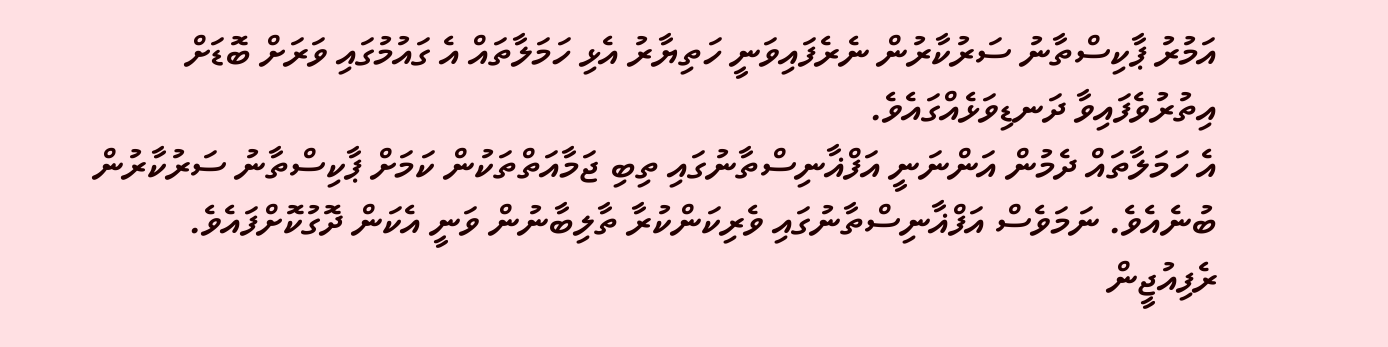އަމުރު ޕާކިސްތާނު ސަރުކާރުން ނެރެފައިވަނީ ހަތިޔާރު އެޅި ހަމަލާތައް އެ ގައުމުގައި ވަރަށް ބޮޑަށް އިތުރުވެފައިވާ ދަނޑިވަޅެއްގައެވެ.
އެ ހަމަލާތައް ދެމުން އަންނަނީ އަފްޣާނިސްތާނުގައި ތިބި ޖަމާއަތްތަކުން ކަމަށް ޕާކިސްތާނު ސަރުކާރުން ބުނެއެވެ. ނަމަވެސް އަފްޣާނިސްތާނުގައި ވެރިކަންކުރާ ތާލިބާނުން ވަނީ އެކަން ދޮގުކޮށްފައެވެ.
ރެފިއުޖީން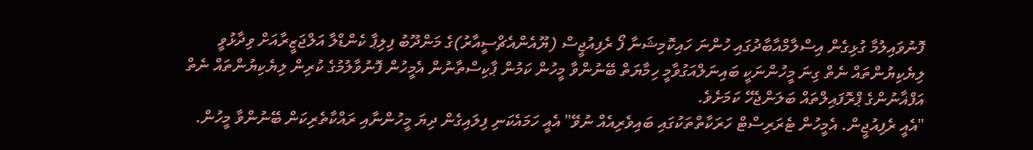ފޮނުވައިލުމާ ގުޅިގެން އިސްލާމްއާބާދުގައި ހުންނަ ހައިކޮމިޝަނާ ފޯ ރެފިއުޖީސް (ޔޫއެންއެޗްސީއާރު)ގެ މަންދޫބު ފިލިޕާ ކެންޑްލާ އަލްޖަޒީރާއަށް ވިދާޅުވީ ލިޔެކިޔުންތައް ނެތް ގިނަ މީހުންނަކީ ބައިނަލްއަގުވާމީ ހިމާޔަތް ބޭނުންވާ މީހުން ކަމުން ޕާކިސްތާނުން އެމީހުން ފޮނުވާލުމުގެ ކުރިން ލިޔެކިޔުންތައް ނެތް އަފްޣާނުންގެ ޕްރޮފައިލްތައް ބަލަންޖެހޭ ކަމަށެވެ.
"އެއީ ރެފިއުޖީން. އެމީހުން ޓެރަރިސްޓް ހަރަކާތްތަކުގައި ބައިވެރިއެއް ނުވޭ" އެއީ ހަމައެކަނި ފިލައިގެން ދިޔަ މީހުންނާއި ރައްކާތެރިކަން ބޭނުންވާ މީހުން.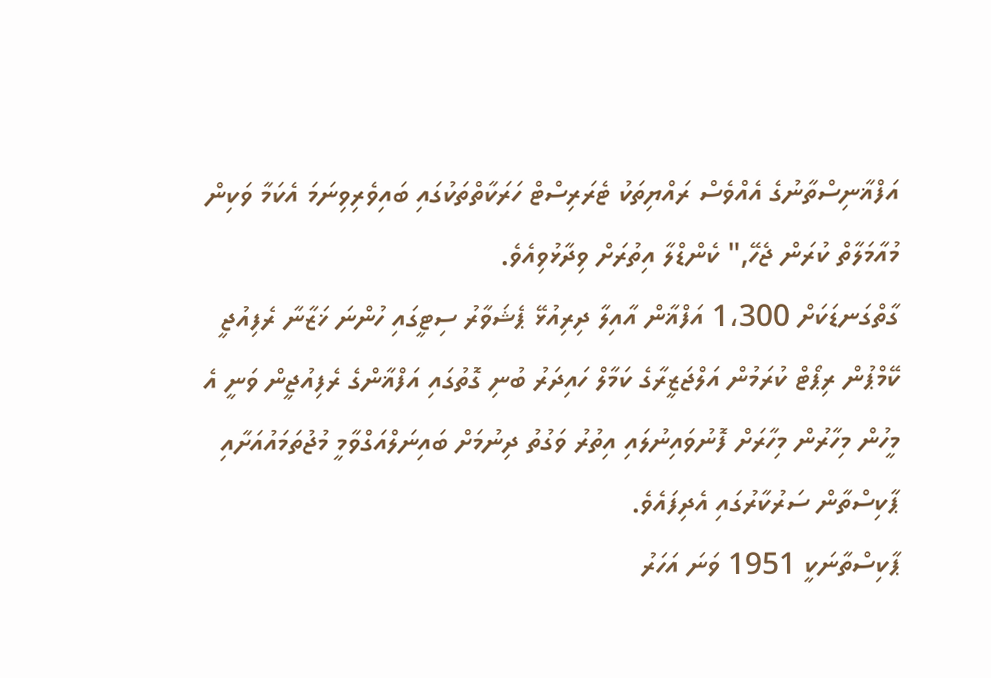އަފްޣާނިސްތާނުގެ އެއްވެސް ރައްޔިތަކު ޓެރަރިސްޓް ހަރަކާތްތަކުގައި ބައިވެރިވިނަމަ އެކަމާ ވަކިން މުއާމަލާތް ކުރަން ޖެހޭ," ކެންޑްލާ އިތުރަށް ވިދާޅުވިއެވެ.
ގާތްގަނޑަކަށް 1،300 އަފްޣާން އާއިލާ ދިރިއުޅޭ ޕެޝަވާރު ސިޓީގައި ހުންނަ ޚަޒާނާ ރެފިއުޖީ ކޭމްޕުން ރިޕޯޓް ކުރަމުން އަލްޖަޒީރާގެ ކަމާލް ހައިދަރު ބުނި ގޮތުގައި އަފްޣާންގެ ރެފިއުޖީން ވަނީ އެ މީހުން މިހާރުން މިހާރަށް ފޮނުވައިނުލައި އިތުރު ވަގުތު ދިނުމަށް ބައިނަލްއަގްވާމީ މުޖުތަމައުއަށާއި ޕާކިސްތާން ސަރުކާރުގައި އެދިފައެވެ.
ޕާކިސްތާނަކީ 1951 ވަނަ އަހަރު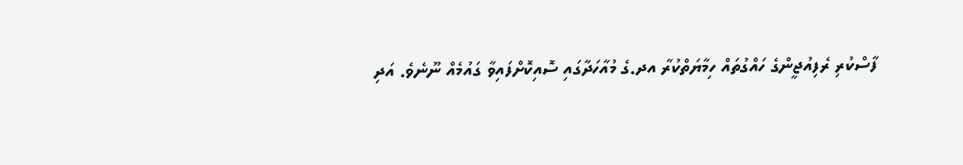ފާސްކުރި ރެފިއުޖީންގެ ހައްގުތައް ހިމާޔަތްކުރާ އދ.ގެ މުއާހަދާގައި ސޮއިކޮށްފައިވާ ގައުމެއް ނޫނެވެ. އަދި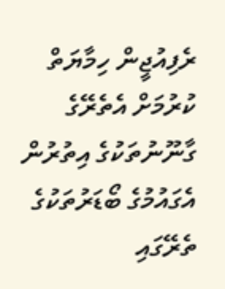ރެފިއުޖީން ހިމާޔަތް ކުރުމަށް އެތެރޭގެ ގާނޫނުތަކުގެ އިތުރުން އެގައުމުގެ ބޯޑަރުތަކުގެ ތެރޭގައި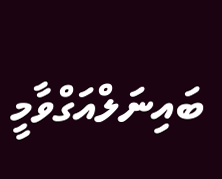ބައިނަލްއަގްވާމީ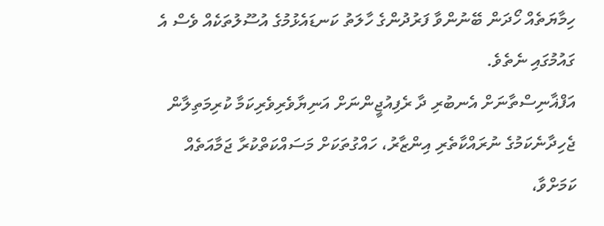ހިމާޔަތެއް ހޯދަން ބޭނުންވާ ފަރުދުންގެ ހާލަތު ކަނޑައެޅުމުގެ އުސޫލުތަކެއް ވެސް އެ ގައުމުގައި ނެތެވެ.
އަފްޣާނިސްތާނަށް އެނބުރި ދާ ރެފިއުޖީންނަށް އަނިޔާވެރިވެރިކަމާ ކުރިމަތިލާން ޖެހިދާނެކަމުގެ ނުރައްކާތެރި އިންޒާރު، ހައްގުތަކަށް މަސައްކަތްކުރާ ޖަމާއަތެއް ކަމަށްވާ،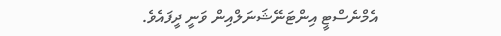އެމްނެސްޓީ އިންޓަނޭޝަނަލްއިން ވަނީ ދީފައެވެ.